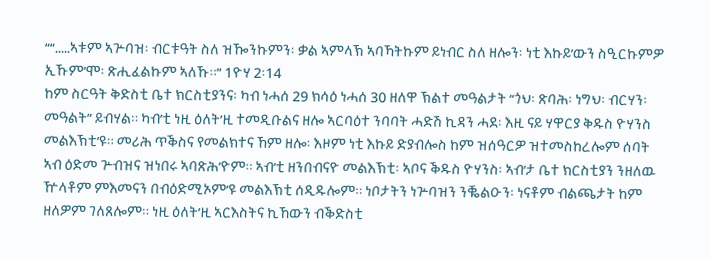““.....ኣቱም ኣጕባዝ፡ ብርቱዓት ስለ ዝዀንኩምን፡ ቃል ኣምላኽ ኣባኻትኩም ይነብር ስለ ዘሎን፡ ነቲ እኩይ’ውን ስዒርኩምዎ ኢኹም’ሞ፡ ጽሒፈልኩም ኣለኹ።” 1ዮሃ 2፡14
ከም ስርዓት ቅድስቲ ቤተ ክርስቲያንና፡ ካብ ነሓሰ 29 ክሳዕ ነሓሰ 30 ዘለዋ ኽልተ መዓልታት “ጎህ፡ ጽባሕ፡ ነግህ፡ ብርሃን፡ መዓልት” ይብሃል። ካብ’ቲ ነዚ ዕለት’ዚ ተመዲቡልና ዘሎ ኣርባዕተ ንባባት ሓድሽ ኪዳን ሓደ፡ እዚ ናይ ሃዋርያ ቅዱስ ዮሃንስ መልእኽቲ’ዩ። መሪሕ ጥቕስና የመልክተና ኸም ዘሎ፡ እዞም ነቲ እኩይ ድያብሎስ ከም ዝሰዓርዎ ዝተመስከረሎም ሰባት ኣብ ዕድመ ጕብዝና ዝነበሩ ኣባጽሕ’ዮም። ኣብ’ቲ ዘንበብናዮ መልእኽቲ፡ ኣቦና ቕዱስ ዮሃንስ፡ ኣብ’ታ ቤተ ክርስቲያን ንዘለዉ ዅላቶም ምእመናን በብዕድሚኦም’ዩ መልእኽቲ ሰዲዱሎም። ነቦታትን ነጕባዝን ንቘልዑን፡ ነናቶም ብልጫታት ከም ዘለዎም ገለጸሎም። ነዚ ዕለት’ዚ ኣርእስትና ኪኸውን ብቕድስቲ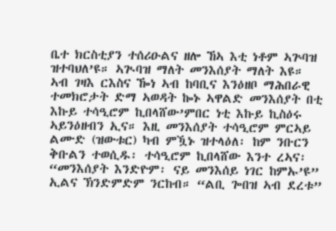ቤተ ክርስቲያን ተሰሪዑልና ዘሎ ኸኣ እቲ ነቶም ኣጕባዝ ዝተባህለ’ዩ። ኣጒባዝ ማለት መንእሰያት ማለት እዩ። ኣብ ገዛእ ርእስና ዀነ ኣብ ከባቢና እንዕዘቦ ማሕበራዊ ተመክሮታት ድማ ኣወዳት ኰኑ ኣዋልድ መንእሰያት በቲ እኩይ ተሳዒሮም ኪበላሸው’ምበር ነቲ እኩይ ኪስዕሩ ኣይንዕዘብን ኢና። እዚ መንእሰያት ተሳዒሮም ምርኣይ ልሙድ (ዝውቱር) ካብ ምዃኑ ዝተላዕለ፡ ከም ንቡርን ቅቡልን ተወሲዱ፡ ተሳዒሮም ኪበላሸው እንተ ረኣና፡ “መንእሰያት እንድዮም፡ ናይ መንእሰይ ነገር ከምኡ’ዩ” ኢልና ኽንድምድም ንርከብ። “ልቢ ጐበዝ ኣብ ደረቱ”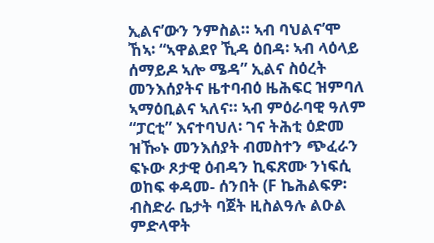ኢልና’ውን ንምስል። ኣብ ባህልና’ሞ ኸኣ፡ “ኣዋልደየ ኺዳ ዕበዳ፡ ኣብ ላዕላይ ሰማይዶ ኣሎ ሜዳ” ኢልና ስዕረት መንእሰያትና ዜተባብዕ ዜሕፍር ዝምባለ ኣማዕቢልና ኣለና። ኣብ ምዕራባዊ ዓለም “ፓርቲ” እናተባህለ፡ ገና ትሕቲ ዕድመ ዝዀኑ መንእሰያት ብመስተን ጭፈራን ፍኑው ጾታዊ ዕብዳን ኪፍጽሙ ንነፍሲ ወከፍ ቀዳመ- ሰንበት (F ኬሕልፍዎ፡ ብስድራ ቤታት ባጀት ዚስልዓሉ ልዑል ምድላዋት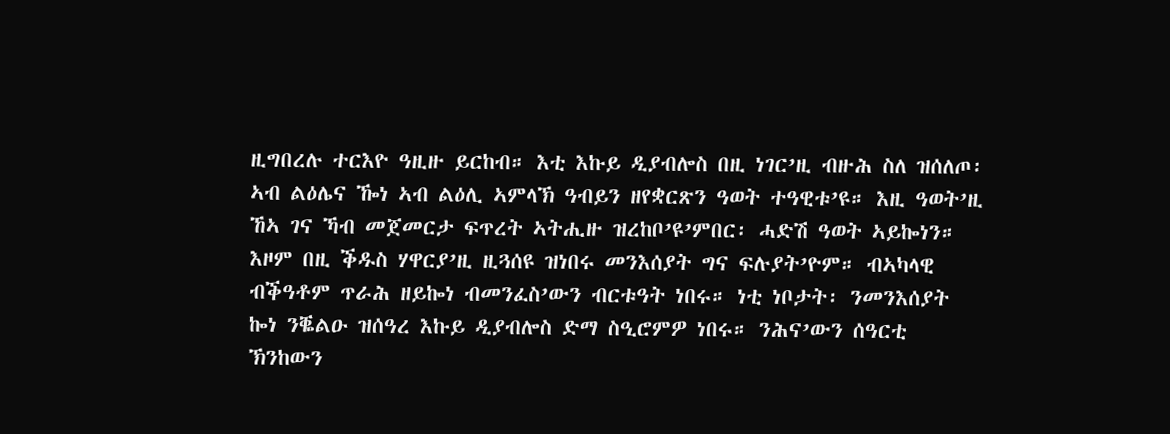ዚግበረሉ ተርእዮ ዓዚዙ ይርከብ። እቲ እኩይ ዲያብሎስ በዚ ነገር’ዚ ብዙሕ ስለ ዝሰለጦ፡ ኣብ ልዕሌና ዀነ ኣብ ልዕሊ ኣምላኽ ዓብይን ዘየቋርጽን ዓወት ተዓዊቱ’ዩ። እዚ ዓወት’ዚ ኸኣ ገና ኻብ መጀመርታ ፍጥረት ኣትሒዙ ዝረከቦ’ዩ’ምበር፡ ሓድሽ ዓወት ኣይኰነን። እዞም በዚ ቕዱስ ሃዋርያ’ዚ ዚጓሰዩ ዝነበሩ መንእሰያት ግና ፍሉያት’ዮም። ብኣካላዊ ብቕዓቶም ጥራሕ ዘይኰነ ብመንፈስ’ውን ብርቱዓት ነበሩ። ነቲ ነቦታት፡ ንመንእሰያት ኰነ ንቘልዑ ዝሰዓረ እኩይ ዲያብሎስ ድማ ስዒሮምዎ ነበሩ። ንሕና’ውን ሰዓርቲ ኽንከውን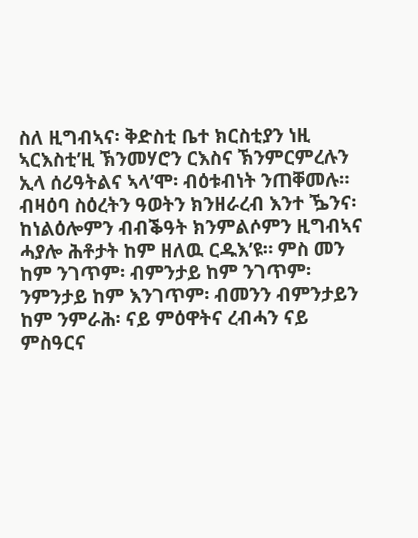ስለ ዚግብኣና፡ ቅድስቲ ቤተ ክርስቲያን ነዚ ኣርእስቲ’ዚ ኽንመሃሮን ርእስና ኽንምርምረሉን ኢላ ሰሪዓትልና ኣላ’ሞ፡ ብዕቱብነት ንጠቐመሉ።
ብዛዕባ ስዕረትን ዓወትን ክንዘራረብ እንተ ዄንና፡ ከነልዕሎምን ብብቕዓት ክንምልሶምን ዚግብኣና ሓያሎ ሕቶታት ከም ዘለዉ ርዱእ’ዩ። ምስ መን ከም ንገጥም፡ ብምንታይ ከም ንገጥም፡ ንምንታይ ከም እንገጥም፡ ብመንን ብምንታይን ከም ንምራሕ፡ ናይ ምዕዋትና ረብሓን ናይ ምስዓርና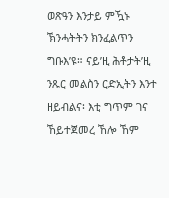ወጽዓን እንታይ ምዃኑ ኽንሓትትን ክንፈልጥን ግቡእ’ዩ። ናይ’ዚ ሕቶታት’ዚ ንጹር መልስን ርድኢትን እንተ ዘይብልና፡ እቲ ግጥም ገና ኸይተጀመረ ኸሎ ኸም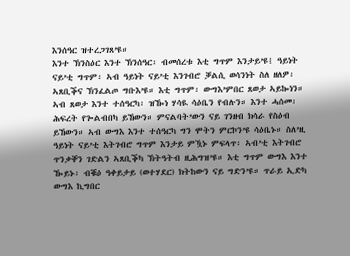እንሰዓር ዝተረጋገጸ’ዩ።
እንተ ኽንስዕር እንተ ኽንሰዓር፡ ብመሰረቱ እቲ ግጥም እንታይ’ዩ፧ ዓይነት ናይ’ቲ ግጥም፡ ኣብ ዓይነት ናይ’ቲ እንገብሮ ቓልሲ ወሳንነት ስለ ዘለዎ፡ ኣጸቢቕና ኽንፈልጦ ግቡእ’ዩ። እቲ ግጥም፡ ውግእ’ምበር ጸወታ ኣይኰነን። ኣብ ጸወታ እንተ ተሰዓርካ፡ ዝዀነ ሃሳዪ ሳዕቤን የብሉን። እንተ ሓሰመ፡ ሕፍረት የጐልብበካ ይኸውን። ምናልባት’ውን ናይ ገንዘብ ክሳራ የስዕብ ይኸውን። ኣብ ውግእ እንተ ተሰዓርካ ግን ሞትን ምርኮን’ዩ ሳዕቤኑ። ስለ’ዚ ዓይነት ናይ’ቲ እትገብሮ ግጥም እንታይ ምዃኑ ምፍላጥ፡ ኣብ’ቲ እትገብሮ ጥንቃቐን ገድልን ኣጸቢቕካ ኽትዓትብ ዚሕግዝ’ዩ። እቲ ግጥም ውግእ እንተ ዀይኑ፡ ብቑዕ ዓቀይታይ (ወተሃደር) ክትከውን ናይ ግድን’ዩ። ጥራይ ኢድካ ውግእ ኪግበር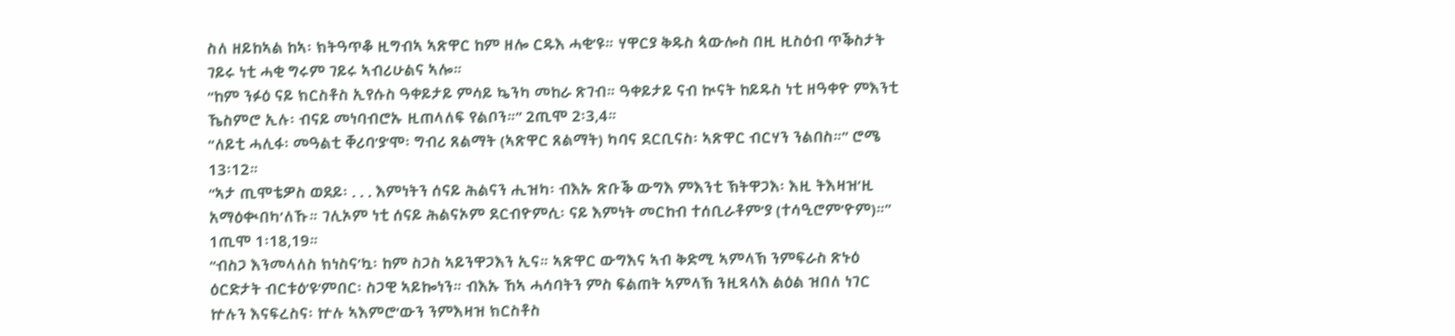ስለ ዘይከኣል ከኣ፡ ክትዓጥቆ ዚግብኣ ኣጽዋር ከም ዘሎ ርዱእ ሓቂ’ዩ። ሃዋርያ ቅዱስ ጳውሎስ በዚ ዚስዕብ ጥቕስታት ገይሩ ነቲ ሓቂ ግሩም ገይሩ ኣብሪሁልና ኣሎ።
“ከም ንፉዕ ናይ ክርስቶስ ኢየሱስ ዓቀይታይ ምሳይ ኴንካ መከራ ጽገብ። ዓቀይታይ ናብ ኲናት ከይዱስ ነቲ ዘዓቀዮ ምእንቲ ኼስምሮ ኢሉ፡ ብናይ መነባብሮኡ ዚጠላለፍ የልቦን።” 2ጢሞ 2፡3,4።
“ለይቲ ሓሊፋ፡ መዓልቲ ቐሪባ’ያ’ሞ፡ ግብሪ ጸልማት (ኣጽዋር ጸልማት) ካባና ደርቢናስ፡ ኣጽዋር ብርሃን ንልበስ።” ሮሜ 13፡12።
“ኣታ ጢሞቴዎስ ወደይ፡ . . . እምነትን ሰናይ ሕልናን ሒዝካ፡ ብእኡ ጽቡቕ ውግእ ምእንቲ ኽትዋጋእ፡ እዚ ትእዛዝ’ዚ አማዕቊበካ’ለኹ። ገሊኦም ነቲ ሰናይ ሕልናኦም ደርብዮምሲ፡ ናይ እምነት መርከብ ተሰቢራቶም’ያ (ተሳዒሮም’ዮም)።” 1ጢሞ 1፡18,19።
“ብስጋ እንመላለስ ክነስና’ኳ፡ ከም ስጋስ ኣይንዋጋእን ኢና። ኣጽዋር ውግእና ኣብ ቅድሚ ኣምላኽ ንምፍራስ ጽኑዕ ዕርድታት ብርቱዕ’ዩ’ምበር፡ ስጋዊ ኣይኰነን። ብእኡ ኸኣ ሓሳባትን ምስ ፍልጠት ኣምላኽ ንዚጻላእ ልዕል ዝበለ ነገር ኵሉን እናፍረስና፡ ኵሉ ኣእምሮ’ውን ንምእዛዝ ክርስቶስ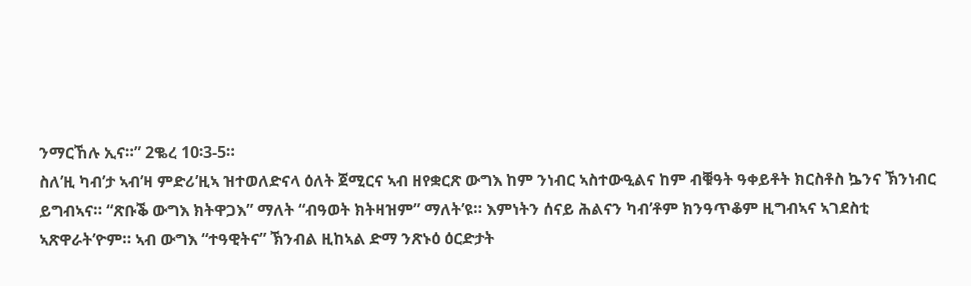ንማርኸሉ ኢና።” 2ቈረ 10፡3-5።
ስለ’ዚ ካብ’ታ ኣብ’ዛ ምድሪ’ዚኣ ዝተወለድናላ ዕለት ጀሚርና ኣብ ዘየቋርጽ ውግእ ከም ንነብር ኣስተውዒልና ከም ብቑዓት ዓቀይቶት ክርስቶስ ኴንና ኽንነብር ይግብኣና። “ጽቡቕ ውግእ ክትዋጋእ” ማለት “ብዓወት ክትዛዝም” ማለት’ዩ። እምነትን ሰናይ ሕልናን ካብ’ቶም ክንዓጥቆም ዚግብኣና ኣገደስቲ ኣጽዋራት’ዮም። ኣብ ውግእ “ተዓዊትና” ኽንብል ዚከኣል ድማ ንጽኑዕ ዕርድታት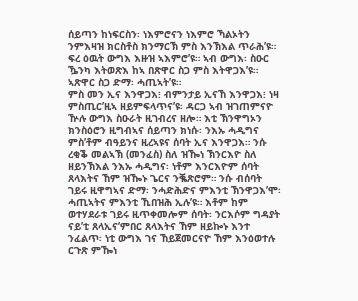ሰይጣን ከነፍርስን፡ ነእምሮናን ነእምሮ ኻልኦትን ንምእዛዝ ክርስቶስ ክንማርኽ ምስ እንኽእል ጥራሕ’ዩ። ፍረ ዕዉት ውግእ እዙዝ ኣእምሮ’ዩ። ኣብ ውግእ፡ ስዑር ዄንካ እትወጽእ ከኣ በጽዋር ስጋ ምስ እትዋጋእ’ዩ። ኣጽዋር ስጋ ድማ፡ ሓጢኣት’ዩ።
ምስ መን ኢና እንዋጋእ፧ ብምንታይ ኢናኸ እንዋጋእ፧ ነዛ ምስጢር’ዚኣ ዘይምፍላጥና’ዩ፡ ዳርጋ ኣብ ዝገጠምናዮ ዅሉ ውግእ ስዑራት ዚገብረና ዘሎ። እቲ ኽንዋግኦን ክንስዕሮን ዚግብኣና ሰይጣን ክነሱ፡ ንእኡ ሓዲግና ምስ’ቶም ብዓይንና ዚረኣዩና ሰባት ኢና እንዋጋእ። ንሱ ረቂቕ መልኣኽ (መንፈስ) ስለ ዝዀነ ኽንርእዮ ስለ ዘይንኽእል ንእኡ ሓዲግና፡ ነቶም እንርእዮም ሰባት ጸላእትና ኸም ዝዀኑ ጌርና ንቘጽሮም። ንሱ ብሰባት ገይሩ ዚዋግኣና ድማ፡ ንሓድሕድና ምእንቲ ኽንዋጋእ’ሞ፡ ሓጢኣትና ምእንቲ ኺበዝሕ ኢሉ’ዩ። እቶም ከም ወተሃደራቱ ገይሩ ዚጥቀመሎም ሰባት፡ ንርእሶም ግዳያት ናይ’ቲ ጸላኢና’ምበር ጸላእትና ኸም ዘይኰኑ እንተ ንፈልጥ፡ ነቲ ውግእ ገና ኸይጀመርናዮ ኸም እንዕወተሉ ርጉጽ ምዀነ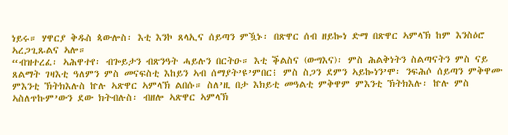ነይሩ። ሃዋርያ ቅዱስ ጳውሎስ፡ እቲ እንኮ ጸላኢና ሰይጣን ምዃኑ፡ በጽዋር ሰብ ዘይኰነ ድማ በጽዋር ኣምላኽ ከም እንስዕሮ ኣረጋጊጹልና ኣሎ።
“ብዝተረፈ፡ ኣሕዋተየ፡ ብጐይታን ብጽንዓት ሓይሉን በርትዑ። እቲ ቕልስና (ውግእና)፡ ምስ ሕልቅነትን ስልጣናትን ምስ ናይ ጸልማት ገዛእቲ ዓለምን ምስ መናፍስቲ እከይን ኣብ ሰማያት’ዩ’ምበር፧ ምስ ስጋን ደምን ኣይኰነን’ሞ፡ ንፍሕሶ ሰይጣን ምቅዋሙ ምእንቲ ኽትክእሉስ ኵሉ ኣጽዋር ኣምላኽ ልበሱ። ስለ’ዚ በታ እክይቲ መዓልቲ ምቅዋም ምእንቲ ኽትክእሉ፡ ኵሉ ምስ ኣስለጥኩም’ውን ደው ክትብሉስ፡ ብዘሎ ኣጽዋር ኣምላኽ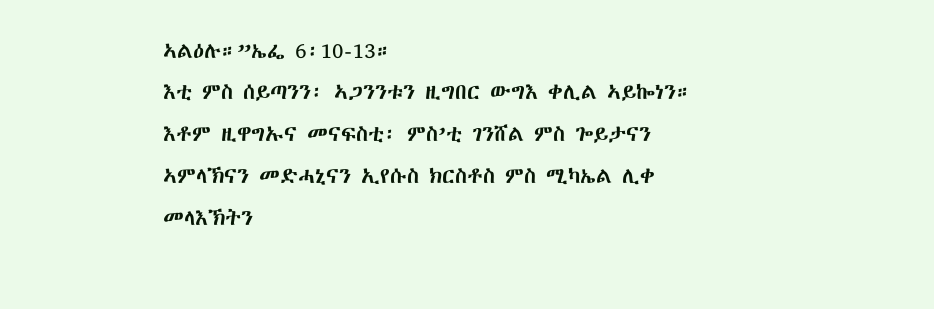ኣልዕሉ።”ኤፌ 6፡10-13።
እቲ ምስ ሰይጣንን፡ ኣጋንንቱን ዚግበር ውግእ ቀሊል ኣይኰነን። እቶም ዚዋግኡና መናፍስቲ፡ ምስ’ቲ ገንሸል ምስ ጐይታናን ኣምላኽናን መድሓኒናን ኢየሱስ ክርስቶስ ምስ ሚካኤል ሊቀ መላእኽትን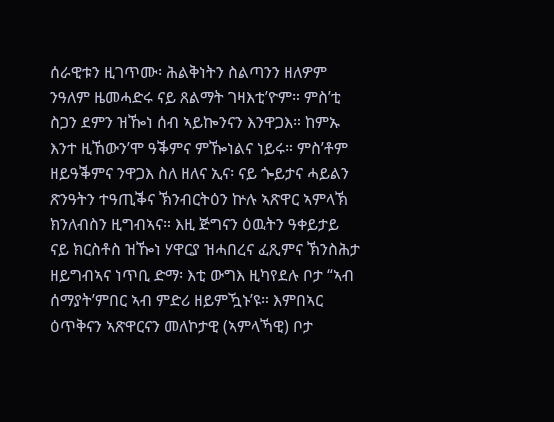ሰራዊቱን ዚገጥሙ፡ ሕልቅነትን ስልጣንን ዘለዎም ንዓለም ዜመሓድሩ ናይ ጸልማት ገዛእቲ’ዮም። ምስ’ቲ ስጋን ደምን ዝዀነ ሰብ ኣይኰንናን እንዋጋእ። ከምኡ እንተ ዚኸውን’ሞ ዓቕምና ምዀነልና ነይሩ። ምስ’ቶም ዘይዓቕምና ንዋጋእ ስለ ዘለና ኢና፡ ናይ ጐይታና ሓይልን ጽንዓትን ተዓጢቕና ኽንብርትዕን ኵሉ ኣጽዋር ኣምላኽ ክንለብስን ዚግብኣና። እዚ ጅግናን ዕዉትን ዓቀይታይ ናይ ክርስቶስ ዝዀነ ሃዋርያ ዝሓበረና ፈጺምና ኽንስሕታ ዘይግብኣና ነጥቢ ድማ፡ እቲ ውግእ ዚካየደሉ ቦታ “ኣብ ሰማያት’ምበር ኣብ ምድሪ ዘይምዃኑ’ዩ። እምበኣር ዕጥቅናን ኣጽዋርናን መለኮታዊ (ኣምላኻዊ) ቦታ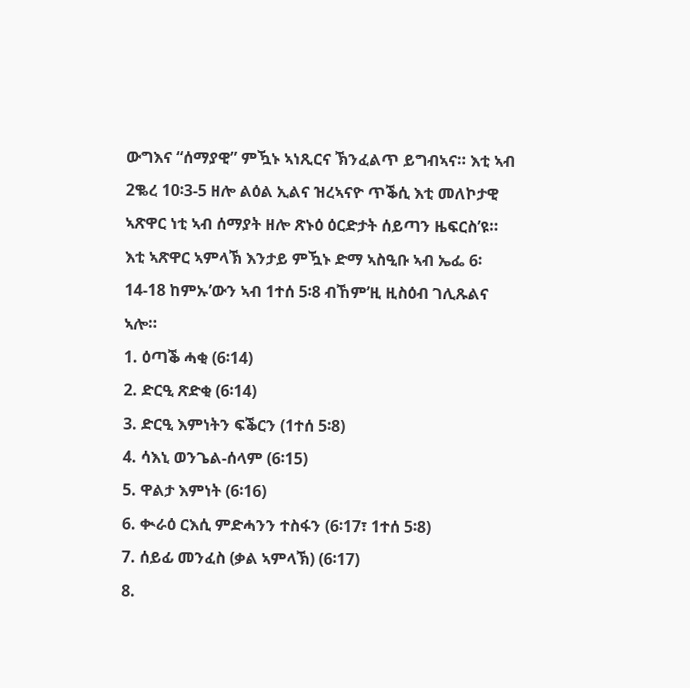ውግእና “ሰማያዊ” ምዃኑ ኣነጺርና ኽንፈልጥ ይግብኣና። እቲ ኣብ 2ቈረ 10፡3-5 ዘሎ ልዕል ኢልና ዝረኣናዮ ጥቕሲ እቲ መለኮታዊ ኣጽዋር ነቲ ኣብ ሰማያት ዘሎ ጽኑዕ ዕርድታት ሰይጣን ዜፍርስ’ዩ። እቲ ኣጽዋር ኣምላኽ እንታይ ምዃኑ ድማ ኣስዒቡ ኣብ ኤፌ 6፡14-18 ከምኡ’ውን ኣብ 1ተሰ 5፡8 ብኸም’ዚ ዚስዕብ ገሊጹልና ኣሎ።
1. ዕጣቕ ሓቂ (6፡14)
2. ድርዒ ጽድቂ (6፡14)
3. ድርዒ እምነትን ፍቕርን (1ተሰ 5፡8)
4. ሳእኒ ወንጌል-ሰላም (6፡15)
5. ዋልታ እምነት (6፡16)
6. ቊራዕ ርእሲ ምድሓንን ተስፋን (6፡17፣ 1ተሰ 5፡8)
7. ሰይፊ መንፈስ (ቃል ኣምላኽ) (6፡17)
8.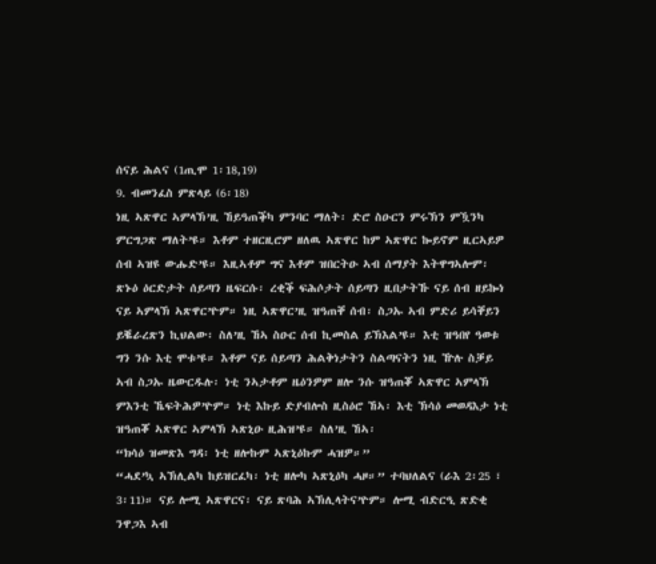ሰናይ ሕልና (1ጢሞ 1፡18,19)
9. ብመንፈስ ምጽላይ (6፡18)
ነዚ ኣጽዋር ኣምላኽ’ዚ ኸይዓጠቕካ ምንባር ማለት፡ ድሮ ስዑርን ምሩኽን ምዃንካ ምርግጋጽ ማለት’ዩ። እቶም ተዘርዚሮም ዘለዉ ኣጽዋር ከም ኣጽዋር ኰይኖም ዚርኣይዎ ሰብ ኣዝዩ ውሑድ’ዩ። እዚኣቶም ግና እቶም ዝበርትዑ ኣብ ሰማያት እትዋግኣሎም፡ ጽኑዕ ዕርድታት ሰይጣን ዜፍርሱ፡ ረቂቕ ፍሕሶታት ሰይጣን ዚበታትኹ ናይ ሰብ ዘይኰነ ናይ ኣምላኽ ኣጽዋር’ዮም። ነዚ ኣጽዋር’ዚ ዝዓጠቐ ሰብ፡ ስጋኡ ኣብ ምድሪ ይሳቐይን ይቘራረጽን ኪህልው፡ ስለ’ዚ ኸኣ ስዑር ሰብ ኪመስል ይኽእል’ዩ። እቲ ዝዓበየ ዓወቱ ግን ንሱ እቲ ሞቱ’ዩ። እቶም ናይ ሰይጣን ሕልቅነታትን ስልጣናትን ነዚ ዅሉ ስቓይ ኣብ ስጋኡ ዜውርዱሉ፡ ነቲ ንኣታቶም ዜዕንዎም ዘሎ ንሱ ዝዓጠቖ ኣጽዋር ኣምላኽ ምእንቲ ኼፍትሕዎ’ዮም። ነቲ እኩይ ድያብሎስ ዚስዕሮ ኸኣ፡ እቲ ኽሳዕ መወዳእታ ነቲ ዝዓጠቖ ኣጽዋር ኣምላኽ ኣጽኒዑ ዚሕዝ’ዩ። ስለ’ዚ ኸኣ፡
“ክሳዕ ዝመጽእ ግዳ፡ ነቲ ዘሎኩም ኣጽኒዕኩም ሓዝዎ።”
“ሓደ’ኳ ኣኽሊልካ ከይዝርፈካ፡ ነቲ ዘሎካ ኣጽኒዕካ ሓዞ።” ተባህለልና (ራእ 2፡25 ፣ 3፡11)። ናይ ሎሚ ኣጽዋርና፡ ናይ ጽባሕ ኣኽሊላትና’ዮም። ሎሚ ብድርዒ ጽድቂ ንዋጋእ ኣብ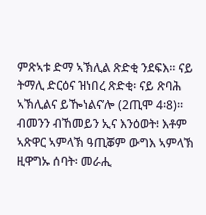ምጽኣቱ ድማ ኣኽሊል ጽድቂ ንደፍእ። ናይ ትማሊ ድርዕና ዝነበረ ጽድቂ፡ ናይ ጽባሕ ኣኽሊልና ይዀነልና’ሎ (2ጢሞ 4፡8)።
ብመንን ብኸመይን ኢና እንዕወት፧ እቶም ኣጽዋር ኣምላኽ ዓጢቖም ውግእ ኣምላኽ ዚዋግኡ ሰባት፡ መራሒ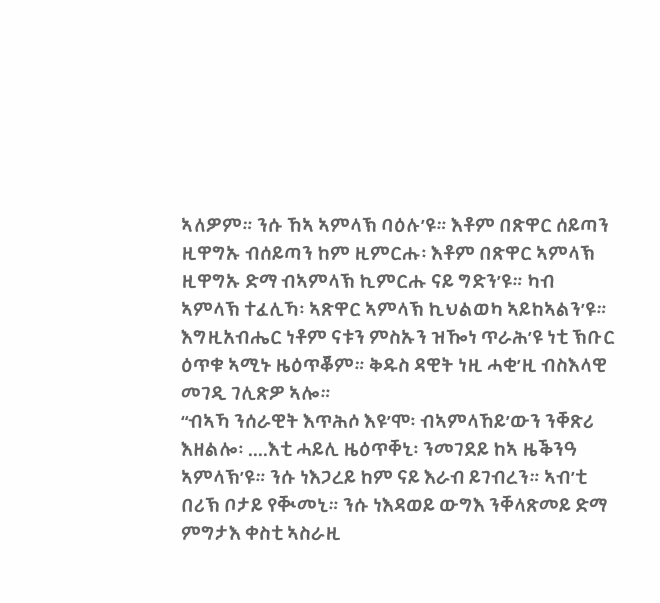ኣለዎም። ንሱ ኸኣ ኣምላኽ ባዕሉ’ዩ። እቶም በጽዋር ሰይጣን ዚዋግኡ ብሰይጣን ከም ዚምርሑ፡ እቶም በጽዋር ኣምላኽ ዚዋግኡ ድማ ብኣምላኽ ኪምርሑ ናይ ግድን’ዩ። ካብ ኣምላኽ ተፈሊኻ፡ ኣጽዋር ኣምላኽ ኪህልወካ ኣይከኣልን’ዩ። እግዚአብሔር ነቶም ናቱን ምስኡን ዝዀነ ጥራሕ’ዩ ነቲ ኽቡር ዕጥቁ ኣሚኑ ዜዕጥቖም። ቅዱስ ዳዊት ነዚ ሓቂ’ዚ ብስእላዊ መገዲ ገሊጽዎ ኣሎ።
“ብኣኻ ንሰራዊት እጥሕሶ እዩ’ሞ፡ ብኣምላኸይ’ውን ንቐጽሪ እዘልሎ፡ ....እቲ ሓይሊ ዜዕጥቐኒ፡ ንመገደይ ከኣ ዜቕንዓ ኣምላኽ’ዩ። ንሱ ነእጋረይ ከም ናይ እራብ ይገብረን። ኣብ’ቲ በሪኽ ቦታይ የቚመኒ። ንሱ ነእዳወይ ውግእ ንቐላጽመይ ድማ ምግታእ ቀስቲ ኣስራዚ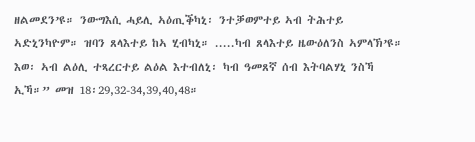ዘልመደን’ዩ። ንውግእሲ ሓይሊ ኣዕጢቕካኒ፡ ንተቓወምተይ ኣብ ትሕተይ ኣድኒንካዮም። ዝባን ጸላእተይ ከኣ ሂብካኒ። .....ካብ ጸላእተይ ዜውዕለንስ ኣምላኽ’ዩ። እወ፡ ኣብ ልዕሊ ተጻረርተይ ልዕል እተብለኒ፡ ካብ ዓመጸኛ ሰብ እትባልሃኒ ንስኻ ኢኻ።” መዝ 18፡29,32-34,39,40,48።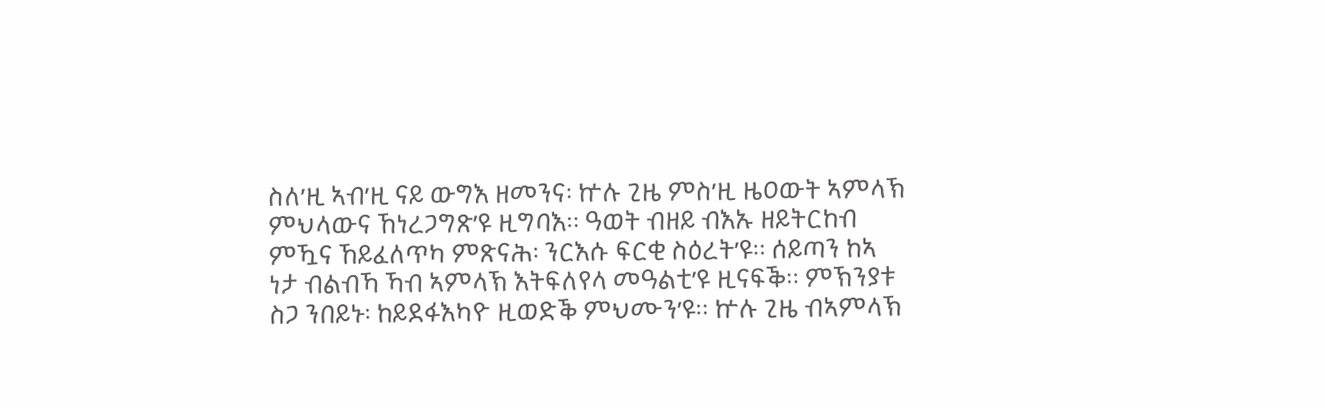ስለ’ዚ ኣብ’ዚ ናይ ውግእ ዘመንና፡ ኵሉ ጊዜ ምስ’ዚ ዜዐውት ኣምላኽ ምህላውና ኸነረጋግጽ’ዩ ዚግባእ። ዓወት ብዘይ ብእኡ ዘይትርከብ ምዃና ኸይፈለጥካ ምጽናሕ፡ ንርእሱ ፍርቂ ስዕረት’ዩ። ሰይጣን ከኣ ነታ ብልብኻ ኻብ ኣምላኽ እትፍለየላ መዓልቲ’ዩ ዚናፍቕ። ምኽንያቱ ስጋ ንበይኑ፡ ከይደፋእካዮ ዚወድቕ ምህሙን’ዩ። ኵሉ ጊዜ ብኣምላኽ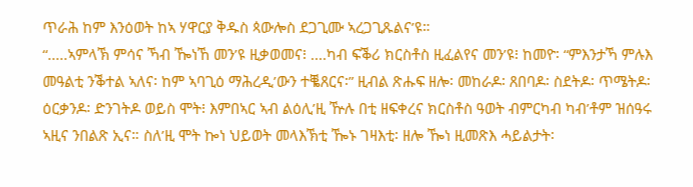ጥራሕ ከም እንዕወት ከኣ ሃዋርያ ቅዱስ ጳውሎስ ደጋጊሙ ኣረጋጊጹልና’ዩ።
“.....ኣምላኽ ምሳና ኻብ ዀነኸ መን’ዩ ዚቃወመና፧ ....ካብ ፍቕሪ ክርስቶስ ዚፈልየና መን’ዩ፧ ከመዮ፡ “ምእንታኻ ምሉእ መዓልቲ ንቕተል ኣለና፡ ከም ኣባጊዕ ማሕረዲ’ውን ተቘጸርና፡” ዚብል ጽሑፍ ዘሎ፡ መከራዶ፡ ጸበባዶ፡ ስደትዶ፡ ጥሜትዶ፡ ዕርቃንዶ፡ ድንገትዶ ወይስ ሞት፧ እምበኣር ኣብ ልዕሊ’ዚ ዅሉ በቲ ዘፍቀረና ክርስቶስ ዓወት ብምርካብ ካብ’ቶም ዝሰዓሩ ኣዚና ንበልጽ ኢና። ስለ’ዚ ሞት ኰነ ህይወት መላእኽቲ ዀኑ ገዛእቲ፡ ዘሎ ዀነ ዚመጽእ ሓይልታት፡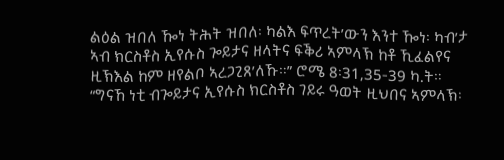ልዕል ዝበለ ዀነ ትሕት ዝበለ፡ ካልእ ፍጥረት’ውን እንተ ዀነ፡ ካብ’ታ ኣብ ክርስቶስ ኢየሱስ ጐይታና ዘላትና ፍቕሪ ኣምላኽ ከቶ ኺፈልየና ዚኽእል ከም ዘየልቦ ኣረጋጊጸ’ለኹ።” ሮሜ 8፡31,35-39 ካ.ት።
“ግናኸ ነቲ ብጐይታና ኢየሱስ ክርስቶስ ገይሩ ዓወት ዚህበና ኣምላኽ፡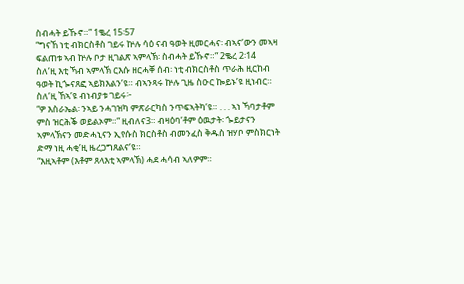ስብሓት ይኹኖ።” 1ቈረ 15፡57
“ግናኸ ነቲ ብክርስቶስ ገይሩ ኵሉ ሳዕ ናብ ዓወት ዚመርሓና፡ ብኣና’ውን መኣዛ ፍልጠቱ ኣብ ኵሉ ቦታ ዚገልጽ ኣምላኽ፡ ስብሓት ይኹኖ።” 2ቈረ 2፡14
ስለ’ዚ እቲ ኻብ ኣምላኽ ርእሱ ዘርሓቐ ሰብ፡ ነቲ ብክርስቶስ ጥራሕ ዚርከብ ዓወት ኪጐናጸፎ ኣይክእልን’ዩ። ብኣንጻሩ ኵሉ ጊዜ ስዑር ኰይኑ’ዩ ዚነብር። ስለ’ዚ ኸኣ’ዩ ብነብያቱ ገይሩ፦
“ዎ እስራኤል፡ ንኣይ ንሓገዝካ ምጽራርካስ ንጥፍኣትካ’ዩ። . . . ኣነ ኻባታቶም ምስ ዝርሕቕ ወይልኦም።” ዚብለና3። ብዛዕባ’ቶም ዕዉታት፡ ጐይታናን ኣምላኽናን መድሓኒናን ኢየሱስ ክርስቶስ ብመንፈስ ቅዱስ ዝሃቦ ምስክርነት ድማ ነዚ ሓቂ’ዚ ዜረጋግጸልና’ዩ።
“እዚኣቶም (እቶም ጸላእቲ ኣምላኽ) ሓደ ሓሳብ ኣለዎም።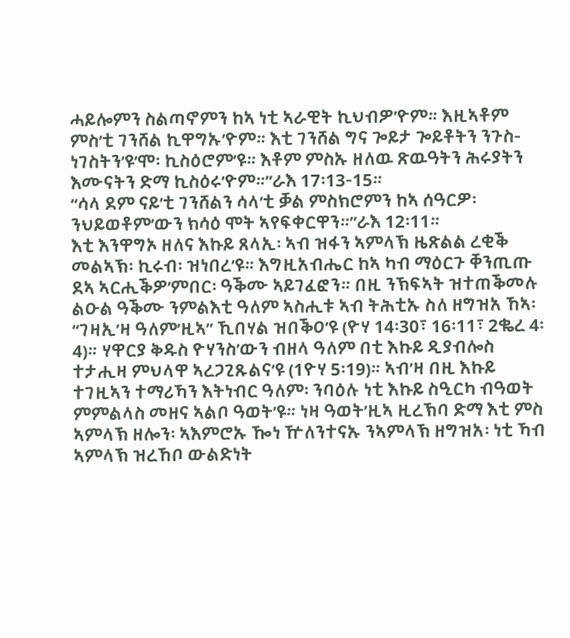ሓይሎምን ስልጣኖምን ከኣ ነቲ ኣራዊት ኪህብዎ’ዮም። እዚኣቶም ምስ’ቲ ገንሸል ኪዋግኡ’ዮም። እቲ ገንሸል ግና ጐይታ ጐይቶትን ንጉስ-ነገስትን’ዩ’ሞ፡ ኪስዕሮም’ዩ። እቶም ምስኡ ዘለዉ ጽዉዓትን ሕሩያትን እሙናትን ድማ ኪስዕሩ’ዮም።”ራእ 17፡13-15።
“ሳላ ደም ናይ’ቲ ገንሸልን ሳላ’ቲ ቓል ምስክሮምን ከኣ ሰዓርዎ፡ ንህይወቶም’ውን ክሳዕ ሞት ኣየፍቀርዋን።”ራእ 12፡11።
እቲ እንዋግኦ ዘለና እኩይ ጸላኢ፡ ኣብ ዝፋን ኣምላኽ ዜጽልል ረቂቕ መልኣኽ፡ ኪሩብ፡ ዝነበረ’ዩ። እግዚአብሔር ከኣ ካብ ማዕርጉ ቐንጢጡ ደኣ ኣርሒቕዎ’ምበር፡ ዓቕሙ ኣይገፈፎን። በዚ ንኽፍኣት ዝተጠቕመሉ ልዑል ዓቕሙ ንምልእቲ ዓለም ኣስሒቱ ኣብ ትሕቲኡ ስለ ዘግዝአ ኸኣ፡ “ገዛኢ’ዛ ዓለም’ዚኣ” ኺበሃል ዝበቕዐ’ዩ (ዮሃ 14፡30፣ 16፡11፣ 2ቈረ 4፡4)። ሃዋርያ ቅዱስ ዮሃንስ’ውን ብዘላ ዓለም በቲ እኩይ ዲያብሎስ ተታሒዛ ምህላዋ ኣረጋጊጹልና’ዩ (1ዮሃ 5፡19)። ኣብ’ዛ በዚ እኩይ ተገዚኣን ተማሪኻን እትነብር ዓለም፡ ንባዕሉ ነቲ እኩይ ስዒርካ ብዓወት ምምልላስ መዘና ኣልቦ ዓወት’ዩ። ነዛ ዓወት’ዚኣ ዚረኽባ ድማ እቲ ምስ ኣምላኽ ዘሎን፡ ኣእምሮኡ ዀነ ዅለንተናኡ ንኣምላኽ ዘግዝአ፡ ነቲ ኻብ ኣምላኽ ዝረኸቦ ውልድነት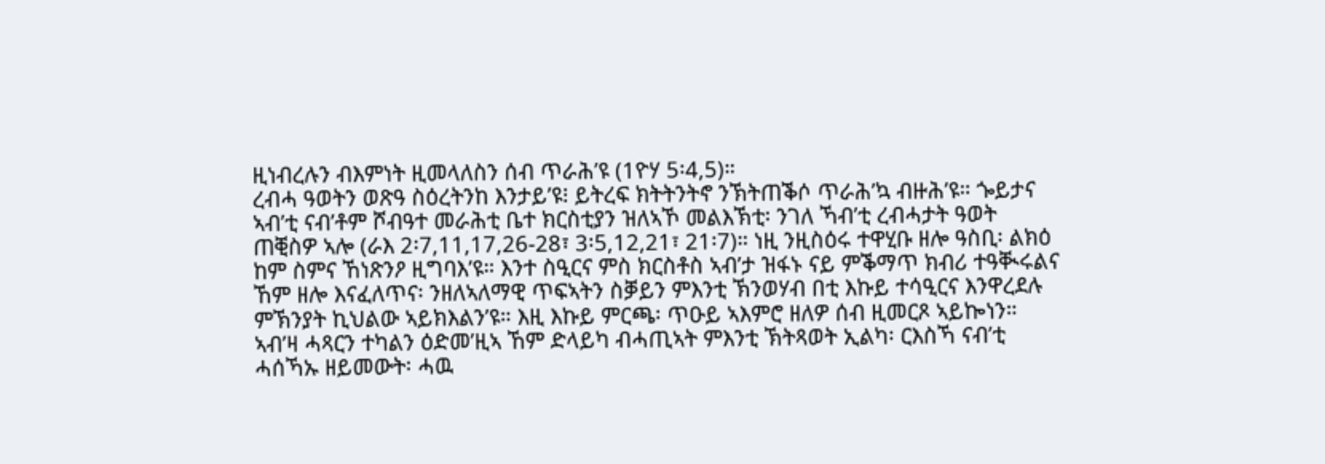ዚነብረሉን ብእምነት ዚመላለስን ሰብ ጥራሕ’ዩ (1ዮሃ 5፡4,5)።
ረብሓ ዓወትን ወጽዓ ስዕረትንከ እንታይ’ዩ፧ ይትረፍ ክትትንትኖ ንኽትጠቕሶ ጥራሕ’ኳ ብዙሕ’ዩ። ጐይታና ኣብ’ቲ ናብ’ቶም ሾብዓተ መራሕቲ ቤተ ክርስቲያን ዝለኣኾ መልእኽቲ፡ ንገለ ኻብ’ቲ ረብሓታት ዓወት ጠቒስዎ ኣሎ (ራእ 2፡7,11,17,26-28፣ 3፡5,12,21፣ 21፡7)። ነዚ ንዚስዕሩ ተዋሂቡ ዘሎ ዓስቢ፡ ልክዕ ከም ስምና ኸነጽንዖ ዚግባእ’ዩ። እንተ ስዒርና ምስ ክርስቶስ ኣብ’ታ ዝፋኑ ናይ ምቕማጥ ክብሪ ተዓቚሩልና ኸም ዘሎ እናፈለጥና፡ ንዘለኣለማዊ ጥፍኣትን ስቓይን ምእንቲ ኽንወሃብ በቲ እኩይ ተሳዒርና እንዋረደሉ ምኽንያት ኪህልው ኣይክእልን’ዩ። እዚ እኩይ ምርጫ፡ ጥዑይ ኣእምሮ ዘለዎ ሰብ ዚመርጾ ኣይኰነን። ኣብ’ዛ ሓጻርን ተካልን ዕድመ’ዚኣ ኸም ድላይካ ብሓጢኣት ምእንቲ ኽትጻወት ኢልካ፡ ርእስኻ ናብ’ቲ ሓሰኻኡ ዘይመውት፡ ሓዉ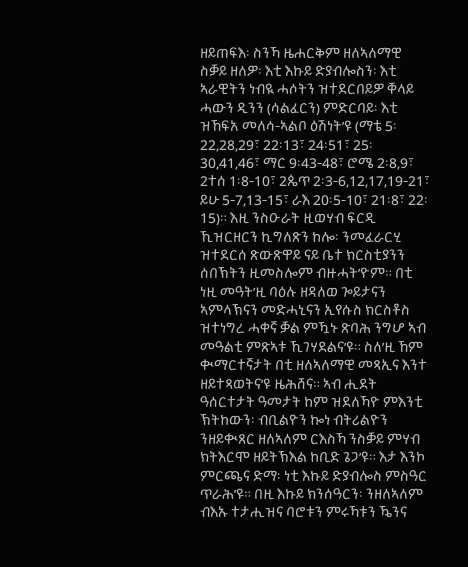ዘይጠፍእ፡ ስንኻ ዜሐርቅም ዘለኣለማዊ ስቓይ ዘለዎ፡ እቲ እኩይ ድያብሎስን፡ እቲ ኣራዊትን ነብዪ ሓሶትን ዝተደርበይዎ ቐላይ ሓውን ዲንን (ሳልፈርን) ምድርባይ፡ እቲ ዝኸፍአ መለሳ-ኣልቦ ዕሽነት’ዩ (ማቴ 5፡22,28,29፣ 22፡13፣ 24፡51፣ 25፡30,41,46፣ ማር 9፡43-48፣ ሮሜ 2፡8,9፣ 2ተሰ 1፡8-10፣ 2ጴጥ 2፡3-6,12,17,19-21፣ ይሁ 5-7,13-15፣ ራእ 20፡5-10፣ 21፡8፣ 22፡15)። እዚ ንስዑራት ዚወሃብ ፍርዲ ኺዝርዘርን ኪግለጽን ከሎ፡ ንመፈራርሂ ዝተደርሰ ጽውጽዋይ ናይ ቤተ ክርስቲያንን ሰበኽትን ዚመስሎም ብዙሓት’ዮም። በቲ ነዚ መዓት’ዚ ባዕሉ ዘዳለወ ጐይታናን ኣምላኽናን መድሓኒናን ኢየሱስ ክርስቶስ ዝተነግረ ሓቀኛ ቓል ምዃኑ ጽባሕ ንግሆ ኣብ መዓልቲ ምጽኣቱ ኺገሃደልና’ዩ። ስለ’ዚ ኸም ቊማርተኛታት በቲ ዘለኣለማዊ መጻኢና እንተ ዘይተጻወትና’ዩ ዜሕሸና። ኣብ ሒደት ዓሰርተታት ዓመታት ከም ዝደለኻዮ ምእንቲ ኽትከውን፡ ብቢልዮን ኰነ ብትሪልዮን ንዘይቊጸር ዘለኣለም ርእስኻ ንስቓይ ምሃብ ክትእርሞ ዘይትኽእል ከቢድ ጌጋ’ዩ። እታ እንኮ ምርጫና ድማ፡ ነቲ እኩይ ድያብሎስ ምስዓር ጥራሕ’ዩ። በዚ እኩይ ክንሰዓርን፡ ንዘለኣለም ብእኡ ተታሒዝና ባሮቱን ምሩኻቱን ዄንና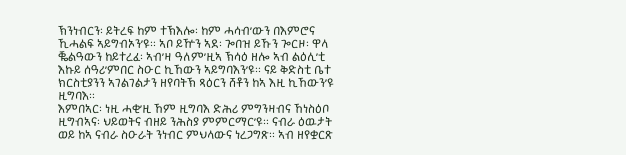ኽንነብርን፡ ይትረፍ ከም ተኽእሎ፡ ከም ሓሳብ’ውን በእምሮና ኺሓልፍ ኣይግብኦን’ዩ። ኣቦ ይዅን ኣደ፡ ጐበዝ ይኹን ጐርዞ፡ ዋላ ቘልዓውን ከይተረፈ፡ ኣብ’ዛ ዓለም’ዚኣ ኽሳዕ ዘሎ ኣብ ልዕሊ’ቲ እኩይ ሰዓሪ’ምበር ስዑር ኪኸውን ኣይግባእን’ዩ። ናይ ቅድስቲ ቤተ ክርስቲያንን ኣገልገልታን ዘየባትኽ ጻዕርን ሸቶን ከኣ እዚ ኪኸውን’ዩ ዚግባእ።
እምበኣር፡ ነዚ ሓቂ’ዚ ኸም ዚግባእ ድሕሪ ምግንዛብና ኸነስዕቦ ዚግብኣና፡ ህይወትና ብዘይ ንሕስያ ምምርማር’ዩ። ናብራ ዕዉታት ወይ ከኣ ናብራ ስዑራት ንነብር ምህላውና ነረጋግጽ። ኣብ ዘየቋርጽ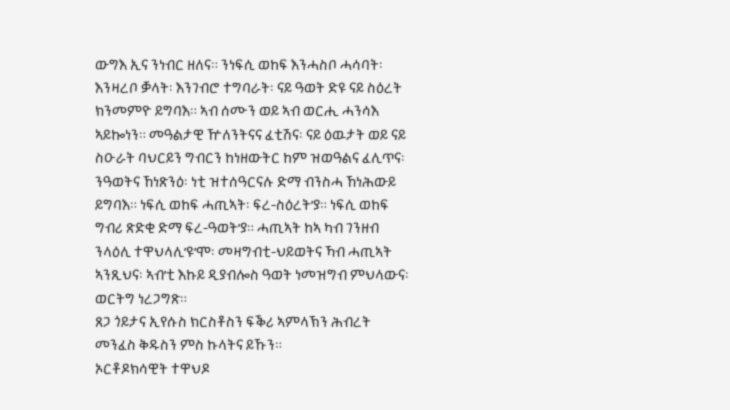ውግእ ኢና ንነብር ዘለና። ንነፍሲ ወከፍ እንሓስቦ ሓሳባት፡ እንዛረቦ ቓላት፡ እንገብሮ ተግባራት፡ ናይ ዓወት ድዩ ናይ ስዕረት ክንመምዮ ይግባእ። ኣብ ሰሙን ወይ ኣብ ወርሒ ሓንሳእ ኣይኰነን። መዓልታዊ ዅለንትናና ፈቲሽና፡ ናይ ዕዉታት ወይ ናይ ስዑራት ባህርይን ግብርን ከነዘውትር ከም ዝወዓልና ፈሊጥና፡ ንዓወትና ኸነጽንዕ፡ ነቲ ዝተሰዓርናሉ ድማ ብንስሓ ኸነሕውይ ይግባእ። ነፍሲ ወከፍ ሓጢኣት፡ ፍረ-ስዕረት’ያ። ነፍሲ ወከፍ ግብሪ ጽድቂ ድማ ፍረ-ዓወት’ያ። ሓጢኣት ከኣ ካብ ገንዘብ ንላዕሊ ተዋህላሊ’ዩ’ሞ፡ መዛግብቲ-ህይወትና ኻብ ሓጢኣት ኣንጺህና፡ ኣብ’ቲ እኩይ ዲያብሎስ ዓወት ነመዝግብ ምህላውና፡ ወርትግ ነረጋግጽ።
ጸጋ ጎይታና ኢየሱስ ክርስቶስን ፍቕሪ ኣምላኽን ሕብረት መንፈስ ቅዱስን ምስ ኩላትና ይኹን።
ኦርቶዶክሳዊት ተዋህዶ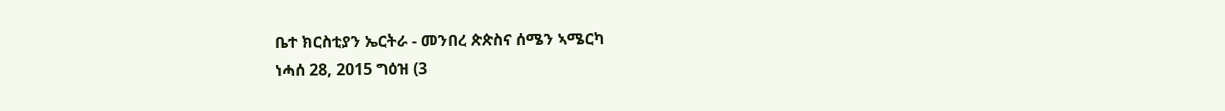ቤተ ክርስቲያን ኤርትራ - መንበረ ጵጵስና ሰሜን ኣሜርካ
ነሓሰ 28, 2015 ግዕዝ (3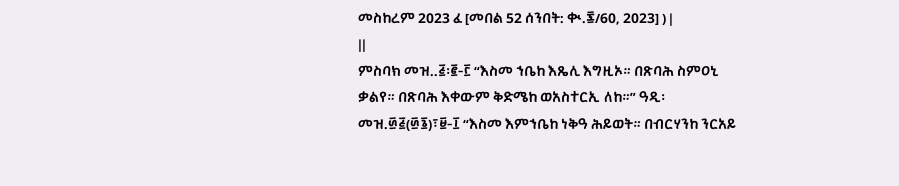መስከረም 2023 ፈ [መበል 52 ሰንበት: ቊ.፷/60, 2023] ) |
||
ምስባክ መዝ..፭፡፪-፫ “እስመ ኀቤከ እጼሊ እግዚኦ። በጽባሕ ስምዐኒ ቃልየ። በጽባሕ እቀውም ቅድሜከ ወአስተርኢ ለከ።” ዓዲ፡ መዝ.፴፭(፴፮)፣፱-፲ “እስመ እምኀቤከ ነቅዓ ሕይወት። በብርሃንከ ንርአይ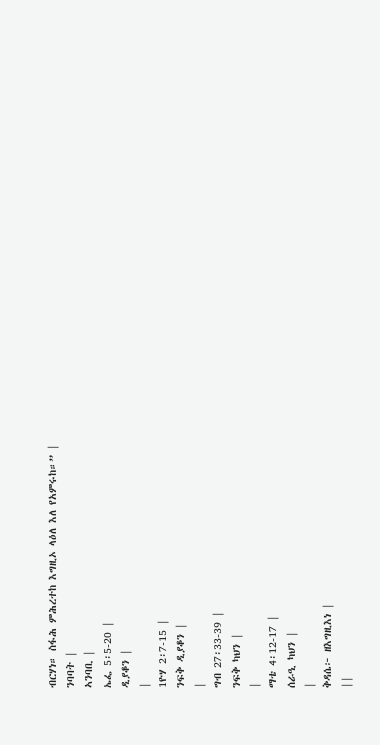ብርሃነ። ስፋሕ ምሕረተከ እግዚኦ ላዕለ እለ የአምሩከ።” |
ንባባት |
ኣንባቢ |
ኤፌ 5፡5-20 |
ዲያቆን |
|
1ዮሃ 2፡7-15 |
ንፍቅ ዲያቆን |
|
ግብ 27፡33-39 |
ንፍቅ ካህን |
|
ማቴ 4፡12-17 |
ሰራዒ ካህን |
|
ቅዳሴ፦ ዘእግዚእነ |
||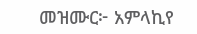መዝሙር፦ አምላኪየ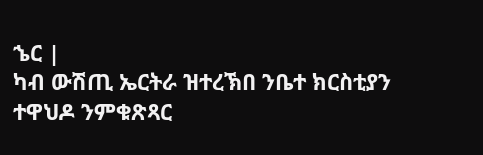ኄር |
ካብ ውሽጢ ኤርትራ ዝተረኽበ ንቤተ ክርስቲያን ተዋህዶ ንምቁጽጻር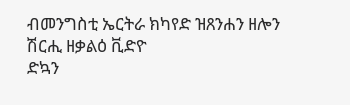ብመንግስቲ ኤርትራ ክካየድ ዝጸንሐን ዘሎን ሽርሒ ዘቃልዕ ቪድዮ
ድኳን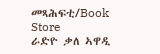መጻሕፍቲ/Book Store
ራድዮ ቃለ ኣዋዲ